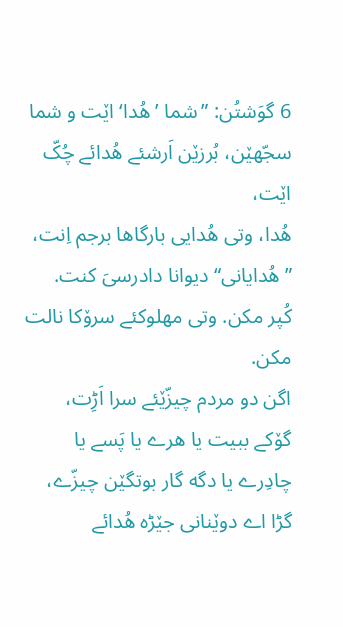6 گوَشتُن: ”شما ’هُدا‘ اێت و شما سجّهێن، بُرزێن اَرشئے هُدائے چُکّ اێت،
هُدا، وتی هُدایی بارگاها برجم اِنت، ”هُدایانی“ دیوانا دادرسیَ کنت.
کُپر مکن. وتی مهلوکئے سرۆکا نالت مکن.
اگن دو مردم چیزّێئے سرا اَڑِت، گۆکے ببیت یا هرے یا پَسے یا چادِرے یا دگه گار بوتگێن چیزّے، گڑا اے دوێنانی جێڑه هُدائے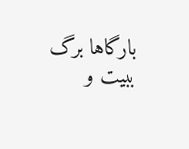بارگاها برگ ببیت و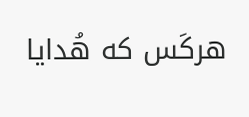هرکَس که هُدایا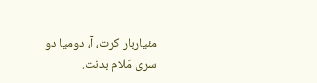مئیاربار کرت، آ، دومیا دو سری مَلام بدنت.